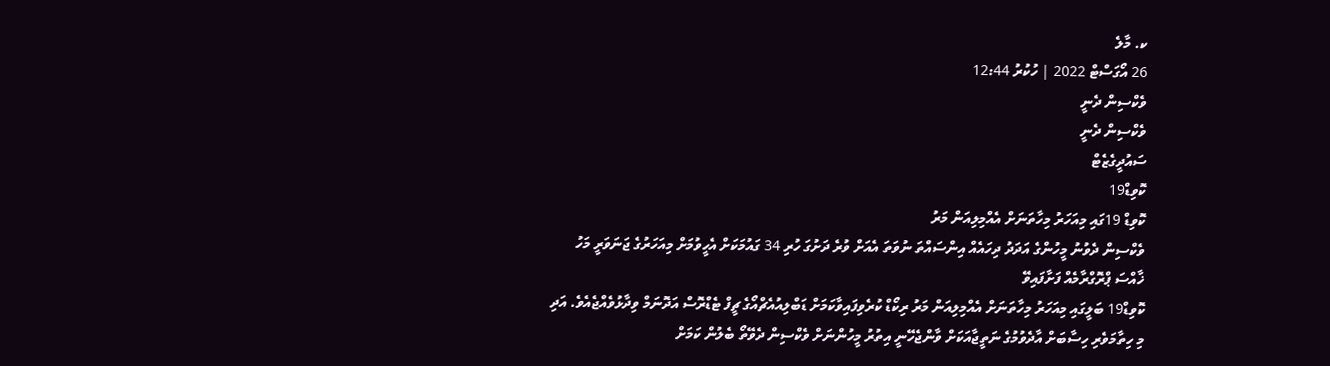ކ. މާލެ
26 އޯގަސްޓް 2022 | ހުކުރު 12:44
ވެކްސިން ދެނީ
ވެކްސިން ދެނީ
ސައުދީގެޒެޓް
ކޮވިޑް19
ކޮވިޑް 19ގައި މިއަހަރު މިހާތަނަށް އެއްމިލިއަން މަރު
ވެކްސިން ދެވުނު މީހުންގެ އަދަދު ދިހައެއް އިންސައްތަ ނުވަތަ އެއަށް ވުރެ ދަށުގަ ހުރި 34 ގައުމަކަށް އެހީވުމަށް މިއަހަރުގެ ޖަނަވަރީ މަހު ޚާއްސަ ޕްރޮގްރާމެއް ފަށާފައިވޭ
ކޮވިޑް19 ބަލީގައި މިއަހަރު މިހާތަނަށް އެއްމިލިއަން މަރު ރިކޯޑް ކުރެވިފައިވާކަމަށް ޑަބްލިއުއެޗްއޯގެ ޗީފް ޓެޑްރޮސް އަދޮނަމް ވިދާޅުވެއްޖެއެވެ. އަދި މި ހިތާމަވެރި ހިސާބަށް އާދެވުމުގެ ނަތީޖާއަކަށް ވާންޖެހޭނީ އިތުރު މީހުންނަށް ވެކްސިން ދެވޭތޯ ބެލުން ކަމަށް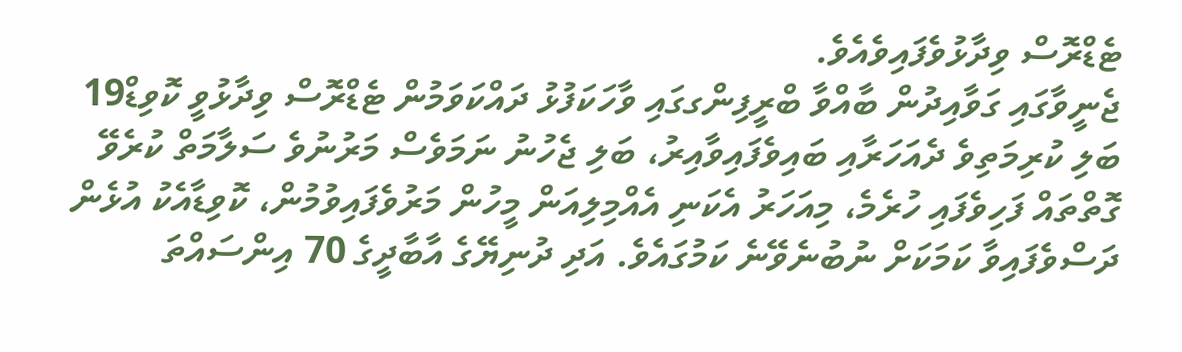ޓެޑްރޮސް ވިދާޅުވެފައިވެއެވެ.
ޖެނީވާގައި ގަވާއިދުން ބާއްވާ ބްރީފިންގގައި ވާހަކަފުޅު ދައްކަވަމުން ޓެޑްރޮސް ވިދާޅުވީ ކޮވިޑް19 ބަލި ކުރިމަތިވެ ދެއަހަރާއި ބައިވެފައިވާއިރު، ބަލި ޖެހުނު ނަމަވެސް މަރުނުވެ ސަލާމަތް ކުރެވޭ ގޮތްތައް ފަހިވެފައި ހުރެމެ، މިއަހަރު އެކަނި އެއްމިލިއަން މީހުން މަރުވެފައިވުމުން، ކޮވިޑާއެކު އުޅެން ދަސްވެފައިވާ ކަމަކަށް ނުބުނެވޭނެ ކަމުގައެވެ. އަދި ދުނިޔޭގެ އާބާދީގެ 70 އިންސައްތަ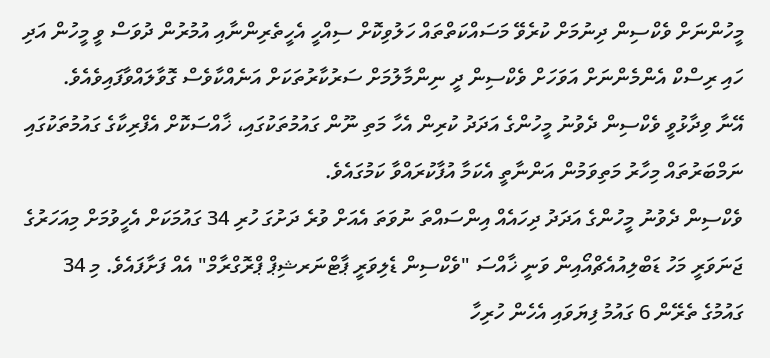މީހުންނަށް ވެކްސިން ދިނުމަށް ކުރެވޭ މަސައްކަތްތައް ހަލުވިކޮށް ސިއްހީ އެހީތެރިންނާއި އުމުރުން ދުވަސް ވީ މީހުން އަދި ހައި ރިސްކް އެންމެންނަށް އަވަހަށް ވެކްސިން ދީ ނިންމާލުމަށް ސަރުކާރުތަކަށް އަނެއްކާވެސް ގޮވާލައްވާފައިވެއެވެ.
އޭނާ ވިދާޅުވީ ވެކްސިން ދެވުނު މީހުންގެ އަދަދު ކުރިން އެހާ މަތި ނޫން ގައުމުތަކުގައި، ޚާއްސަކޮށް އެފްރިކާގެ ގައުމުތަކުގައި ނަމްބަރުތައް މިހާރު މަތިވަމުން އަންނާތީ އެކަމާ އުފާކުރައްވާ ކަމުގައެވެ.
ވެކްސިން ދެވުނު މީހުންގެ އަދަދު ދިހައެއް އިންސައްތަ ނުވަތަ އެއަށް ވުރެ ދަށުގަ ހުރި 34 ގައުމަކަށް އެހީވުމަށް މިއަހަރުގެ ޖަނަވަރީ މަހު ޑަބްލިއުއެޗްއޯއިން ވަނީ ޚާއްސަ "ވެކްސިން ޑެލިވަރީ ޕާޓްނަރޝިޕް ޕްރޮގްރާމް" އެއް ފަށާފައެވެ. މި 34 ގައުމުގެ ތެރޭން 6 ގައުމު ފިޔަވައި އެހެން ހުރިހާ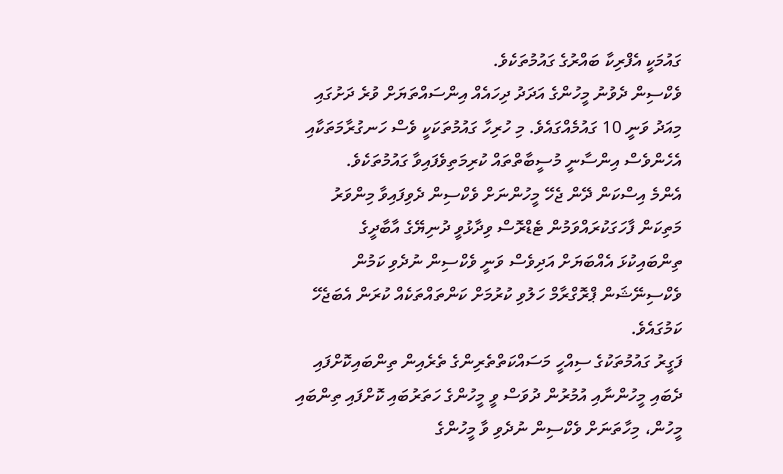ގައުމަކީ އެފްރިކާ ބައްރުގެ ގައުމުތަކެވެ.
ވެކްސިން ދެވުނު މީހުންގެ އަދަދު ދިހައެއް އިންސައްތަޔަށް ވުރެ ދަށުގައި މިއަދު ވަނީ 10 ގައުމެއްގައެވެ. މި ހުރިހާ ގައުމުތަކަކީ ވެސް ހަނގުރާމަތަކާއި އެހެންވެސް އިންސާނީ މުސީބާތްތައް ކުރިމަތިވެފައިވާ ގައުމުތަކެވެ.
އެންމެ އިސްކަން ދޭން ޖެހޭ މީހުންނަށް ވެކްސިން ދެވިފައިވާ މިންވަރު މަތިކަން ފާހަގަކުރައްވަމުން ޓެޑްރޮސް ވިދާޅުވީ ދުނިޔޭގެ އާބާދީގެ ތިންބައިކުޅަ އެއްބަޔަށް އަދިވެސް ވަނީ ވެކްސިން ނުދެވި ކަމުން ވެކްސިނޭޝަން ޕްރޮގްރާމް ހަލުވި ކުރުމަށް ކަންތައްތަކެއް ކުރަން އެބަޖެހޭ ކަމުގައެވެ.
ފަގީރު ގައުމުތަކުގެ ސިއްހީ މަސައްކަތްތެރިންގެ ތެރެއިން ތިންބައިކޮށްފައި ދެބައި މީހުންނާއި އުމުރުން ދުވަސް ވީ މީހުންގެ ހަތަރުބައި ކޮށްފައި ތިންބައި މީހުން، މިހާތަނަށް ވެކްސިން ނުދެވި ވާ މީހުންގެ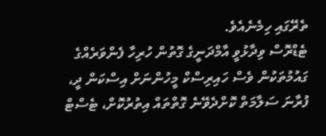ތެރޭގައި ހިމެނެއެވެ.
ޓެޑްރޮސް ވިދާޅުވީ އާމްދަނީގެ ގޮތުން ހުރިހާ ފެންވަރެއްގެ ގައުމުތަކުން ވެސް ހައިރިސްކް މީހުންނަށް އިސްކަން ދީ، ފުރާނަ ސަލާމަތް ކޮށްދެވޭނެ ގޮތްތައް އިތުރުކޮށް، ޓެސްޓް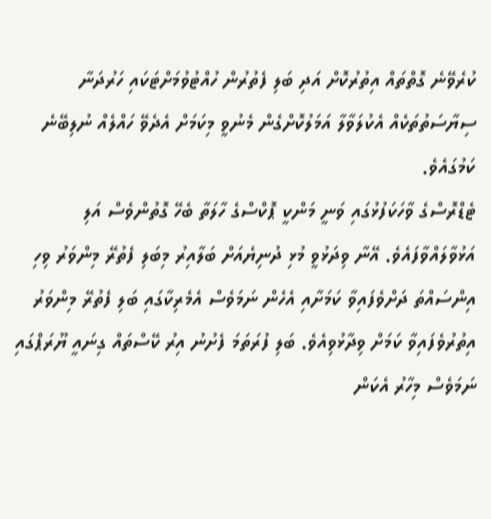ކުރެވޭނެ ގޮތްތައް އިތުރުކޮށް އަދި ބަލި ފެތުރުން ހުއްޓުވުމަށްޓަކައި ހަރުދަނާ ސިޔާސަތުތަކެއް އެކުލަވާލާ އަމަލުކޮށްގެން މެނުވީ މިކަމަށް އެދެވޭ ހައްލެއް ނުލިބޭނެ ކަމުގައެވެ.
ޓެޑްރޮސްގެ ވާހަކަފުޅުގައި ވަނީ މަންކީ ޕޮކްސްގެ ހާލަތާ ބެހޭ ގޮތުންވެސް އަލި އަޅުވާލައްވާފައެވެ. އޭނާ ވިދަޅުވީ މުޅި ދުނިޔެއަށް ބަލާއިރު މިބަލި ފެތުރޭ މިންވަރު ވިހި އިންސައްތަ ދަށްވެފައިވާ ކަމަށާއި އެހެން ނަމަވެސް އެމެރިކާގައި ބަލި ފެތުރޭ މިންވަރު އިތުރުވެފައިވާ ކަމަށް ވިދާޅުވިއެވެ. ބަލި ފުރަތަމަ ފެށުނު އިރު ކޭސްތައް ގިނައީ ޔޫރަޕްގައި ނަމަވެސް މިހާރު އެކަން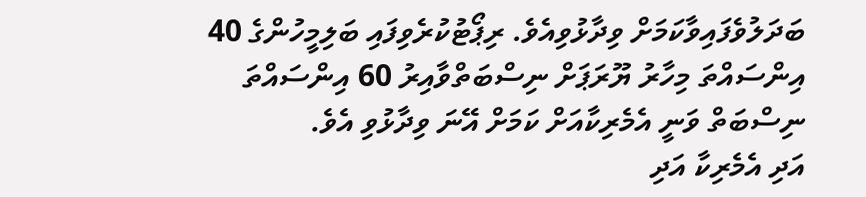ބަދަލުވެފައިވާކަމަށް ވިދާޅުވިއެވެ. ރިޕޯޓުކުރެވިފައި ބަލިމީހުންގެ 40 އިންސައްތަ މިހާރު ޔޫރަޕަށް ނިސްބަތްވާއިރު 60 އިންސައްތަ ނިސްބަތް ވަނީ އެމެރިކާއަށް ކަމަށް އޭނަ ވިދާޅުވި އެވެ.
އަދި އެމެރިކާ އަދި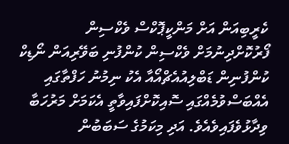ކެރީބިއަން އަށް މަންކީޕޮކްސް ވެކްސިން ފޯރުކޮށްދިނުމަށް ވެކްސިން ކުންފުނި ބަވޭރިއަން ނޯޑިކް ކުންފުނިން ޑަބްލިއުއެޗްއޯއާ އެކު ނިމުނު ހަފްތާގައި އެއްބަސްވުމެއްގައި ސޮއިކޮށްފައިވާތީ އެކަމަށް މަރުހަބާ ވިދާޅުވެފައިވެއެވެ. އަދި މިކަމުގެ ސަބަބުން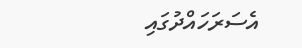އެސަރަހައްދުގައި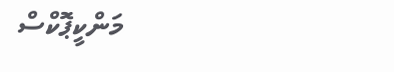މަންކީޕޮކްސް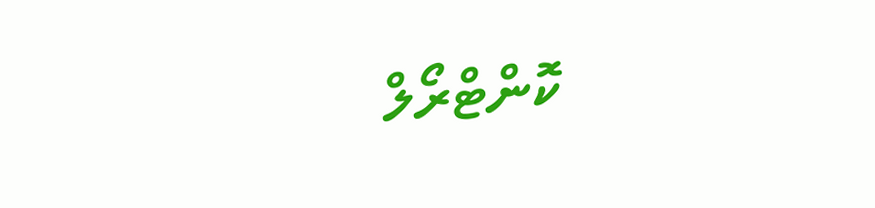ކޮންޓްރޯލް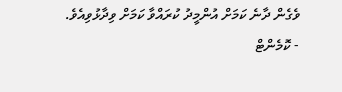ވެގެން ދާނެ ކަމަށް އުންމީދު ކުރައްވާ ކަމަށް ވިދާޅުވިއެވެ.
- ކޮމެންޓް